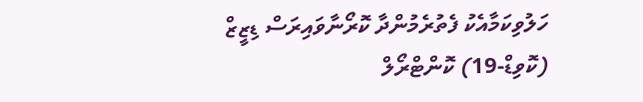ހަލުވިކަމާއެކު ފެތުރެމުންދާ ކޮރޯނާވައިރަސް ޑިޒީޒް (ކޮވިޑް-19) ކޮންޓްރޯލް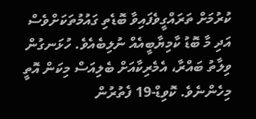ކުރުމަށް ތަރައްގީވެފައިވާ ބޮޑެތި ގައުމުތަކަށްވެސް އަދި މާ ބޮޑު ކާމިޔާބީއެއް ނުލިބެއެވެ. ހުޅަނގުން ވިލާތު ބައްރާ، އެމެރިކާއަށް ބެލިއަސް މިކަން އޮތީ މިހެންނެވެ. ކޮވިޑް-19 ފެތުރުން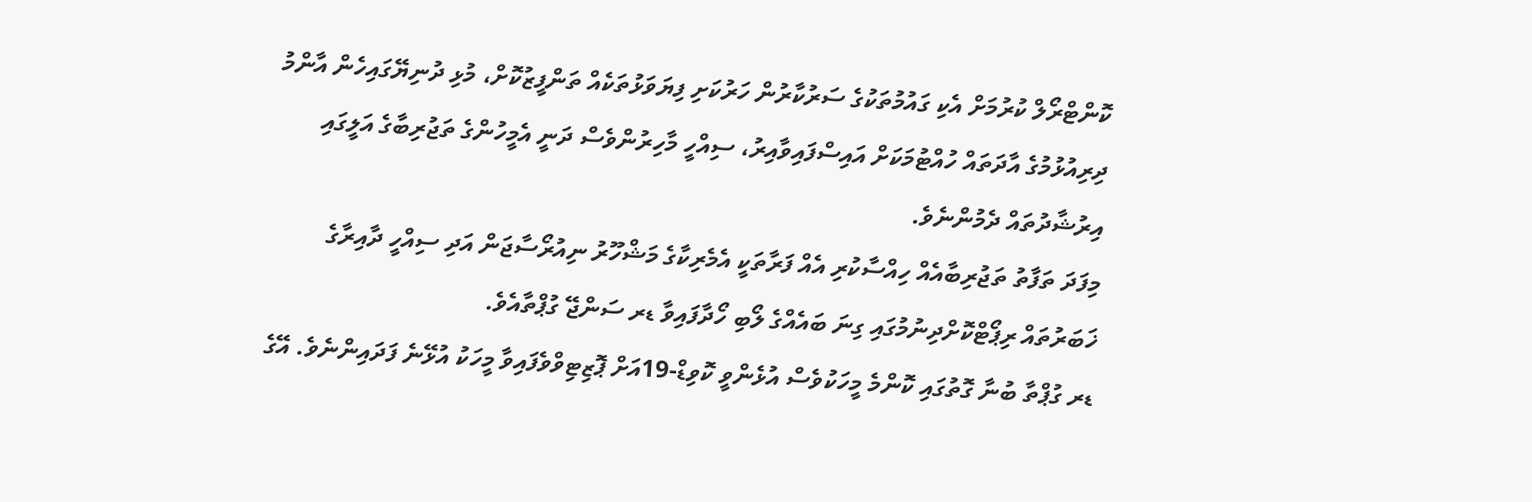ކޮންޓްރޯލް ކުރުމަށް އެކި ގައުމުތަކުގެ ސަރުކާރުން ހަރުކަށި ފިޔަވަޅުތަކެއް ތަންފީޒުކޮށް، މުޅި ދުނިޔޭގައިހެން އާންމު ދިރިއުޅުމުގެ އާދަތައް ހުއްޓުމަކަށް އައިސްފައިވާއިރު، ސިއްހީ މާހިރުންވެސް ދަނީ އެމީހުންގެ ތަޖުރިބާގެ އަލީގައި އިރުޝާދުތައް ދެމުންނެވެ.
މިފަދަ ތަފާތު ތަޖުރިބާއެއް ހިއްސާކުރި އެއް ފަރާތަކީ އެމެރިކާގެ މަޝްހޫރު ނިއުރޯސާޖަން އަދި ސިއްހީ ދާއިރާގެ ޚަބަރުތައް ރިޕޯޓްކޮށްދިނުމުގައި ގިނަ ބައެއްގެ ލޯބި ހޯދާފައިވާ ޑރ ސަންޖޭ ގުޕްތާއެވެ.
ޑރ ގުޕްތާ ބުނާ ގޮތުގައި ކޮންމެ މީހަކުވެސް އުޅެންވީ ކޮވިޑް-19އަށް ޕޮޒިޓިވްވެފައިވާ މީހަކު އުޅޭނެ ފަދައިންނެވެ. އޭގެ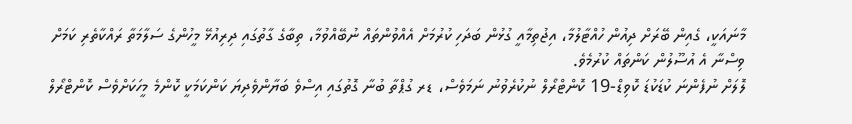މާނައަކީ، ގެއިން ބޭރަށް ދިއުން ހުއްޓާލުމާ، އިޖުތިމާއީ ގުޅުން ބަދަހި ކުރުމަށް އެއްވުންތައް ނުބޭއްވުމާ، ތިބާގެ ގާތުގައި ދިރިއުޅޭ މީހުންގެ ސަލާމަތާ ރައްކާތެރި ކަމަށް ވިސްނާ އެ އުސޫލުން ކަންތައް ކުރުމެވެ.
ލޮލަށް ނުފެންނަ ކުޑަކުޑަ ކޮވިޑް-19 ކޮންޓްރޯލް ނުކުރެވުނު ނަމަވެސް، ޑރ ގުޕްތާ ބުނާ ގޮތުގައި އިސްވެ ބަޔާންވެދިޔަ ކަންކަމަކީ ކޮންމެ މީހަކަށްވެސް ކޮންޓްރޯލް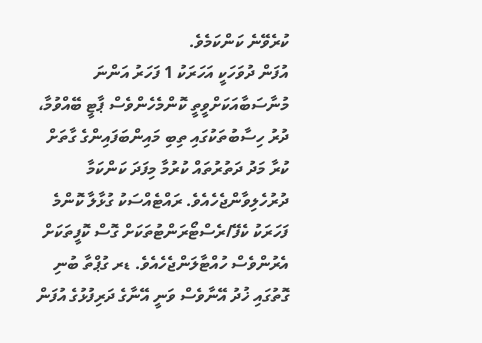ކުރެވޭނެ ކަންކަމެވެ.
އުފަން ދުވަހަކީ އަހަރަކު 1 ފަހަރު އަންނަ މުނާސަބާއަކަށްވީތީ ކޮންމެހެންވެސް ޕާޓީ ބޭއްވުމާ، ދުރު ހިސާބުތަކުގައި ތިބި މައިންބަފައިންގެ ގާތަށް ކުރާ މަދު ދަތުރުތައް ކުރުމާ މިފަދަ ކަންކަމާ ދުރުހެލިވާންޖެހެއެވެ. ރައްޓެއްސަކު ގުޅާލާ ކޮންމެ ފަހަރަކު ކެފޭ/ރެސްޓޯރަންޓުތަކަށް ގޮސް ކޮފީތަކަށް އެރުންވެސް ހުއްޓާލަންޖެހެއެވެ. ޑރ ގުޕްތާ ބުނި ގޮތުގައި ޚުދު އޭނާވެސް ވަނީ އޭނާގެ ދަރިފުޅުގެ އުފަން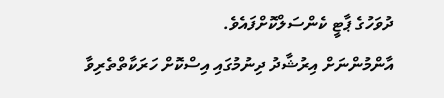ދުވަހުގެ ޕާޓީ ކެންސަލްކޮށްފައެވެ.
އާންމުންނަށް އިރުޝާދު ދިނުމުގައި އިސްކޮށް ހަރަކާތްތެރިވާ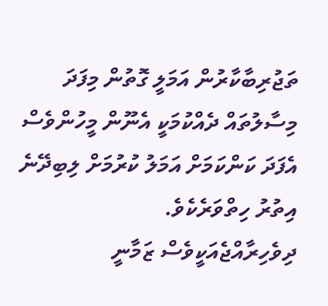ތަޖުރިބާކާރުން އަމަލީ ގޮތުން މިފަދަ މިސާލުތައް ދެއްކުމަކީ އެނޫން މީހުންވެސް އެފަދަ ކަންކަމަށް އަމަލު ކުރުމަށް ލިބިދޭނެ އިތުރު ހިތްވަރެކެވެ.
ދިވެހިރާއްޖެއަކީވެސް ޒަމާނީ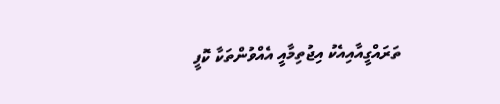ތަރައްގީއާއިއެކު އިޖުތިމާއީ އެއްވުންތަކާ ކޮފީ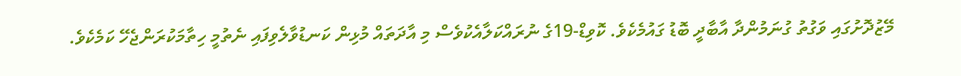މޭޒުދޮށުގައި ވަގުތު ގުނަމުންދާ އާބާދީ ބޮޑު ގައުމެކެވެ. ކޮވިޑް-19ގެ ނުރައްކަލާއެކުވެސް މި އާދަތައް މުޅިން ކަނޑުވާލެވިފައި ނެތުމީ ހިތާމަކުރަންޖެހޭ ކަމެކެވެ.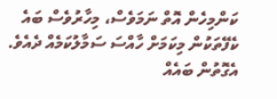ކަންމިހެން އޮތް ނަމަވެސް، މިހާރުވެސް ބައެ ކެފޭތަކުން މިކަމަށް ހާއްސަ ސަމާލުކަމެއް ދެއެވެ. އެގޮތުން ބައެއް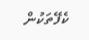ކެފޭތަކުން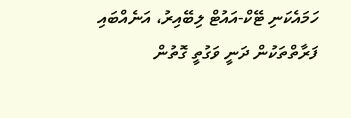ހަމައެކަނި ޓޭކް-އައުޓް ލިބޭއިރު، އަނެއްބައި ފަރާތްތަކުން ދަނީ ވަގުތީ ގޮތުން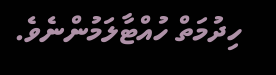ހިދުމަތް ހުއްޓާލަމުންނެވެ.